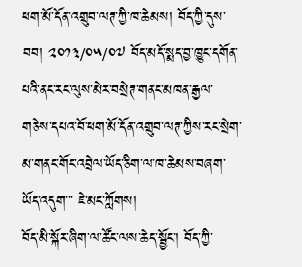ཕག་མོ་དོན་འགྲུབ་ལཊ་ཀྱི་ཁ་ཆེམས། བོད་ཀྱི་དུས་བབ། ༢༠༡༣/༠༥/༠༧ བོད་མདོ་སྨད་བྱ་ཁྱུང་དགོན་པའི་ནང་རང་ལུས་མེར་བསྲེཊ་གནང་མཁན་རྒྱལ་གཅེས་དཔའ་བོ་ཕག་མོ་དོན་འགྲུབ་ལཊ་ཀྱིས་རང་སྲེག་མ་གནང་གོང་འབྲེལ་ཡོད་ཅིག་ལ་ཁ་ཆེམས་བཞག་ཡོད་འདུག་་་ ཇེ་མང་ཀློགས།
བོད་མི་སྐོར་ཞིག་ལ་ཚོང་ལས་ཆེད་སྦྱོང་། བོད་ཀྱི་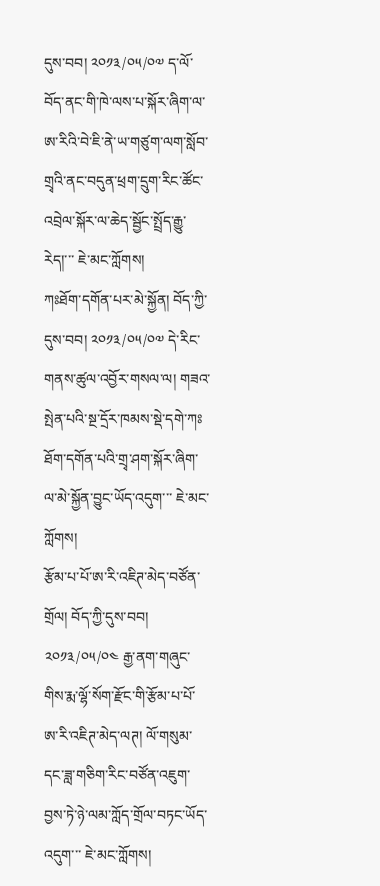དུས་བབ། ༢༠༡༣/༠༥/༠༧ ད་ལོ་བོད་ནང་གི་ཁེ་ལས་པ་སྐོར་ཞིག་ལ་ཨ་རིའི་བེ་ཇི་ནེ་ཡ་གཙུག་ལག་སློབ་གྲྭའི་ནང་བདུན་ཕྲག་དྲུག་རིང་ཚོང་འབྲེལ་སྐོར་ལ་ཆེད་སྦྱོང་སྤྲོད་རྒྱུ་རེད།་་་ ཇེ་མང་ཀློགས།
ཀཿཐོག་དགོན་པར་མེ་སྐྱོན། བོད་ཀྱི་དུས་བབ། ༢༠༡༣/༠༥/༠༧ དེ་རིང་གནས་ཚུལ་འབྱོར་གསལ་ལ། གཟའ་སྤེན་པའི་སྔ་དྲོར་ཁམས་སྡེ་དགེ་ཀཿཐོག་དགོན་པའི་གྲྭ་ཤག་སྐོར་ཞིག་ལ་མེ་སྐྱོན་བྱུང་ཡོད་འདུག་་་ ཇེ་མང་ཀློགས།
རྩོམ་པ་པོ་ཨ་རི་འཇིཊ་མེད་བཙོན་གྲོལ། བོད་ཀྱི་དུས་བབ། ༢༠༡༣/༠༥/༠༤ རྒྱ་ནག་གཞུང་གིས་རྨ་ལྷོ་སོག་རྫོང་གི་རྩོམ་པ་པོ་ཨ་རི་འཇིཊ་མེད་ལཊ། ལོ་གསུམ་དང་ཟླ་གཅིག་རིང་བཙོན་འཇུག་བྱས་ཏེ་ཉེ་ལམ་ཀློད་གྲོལ་བཏང་ཡོད་འདུག་་་ ཇེ་མང་ཀློགས།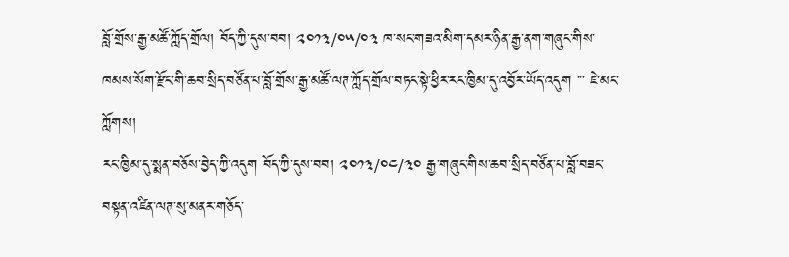བློ་གྲོས་རྒྱ་མཚོ་ཀློད་གྲོལ། བོད་ཀྱི་དུས་བབ། ༢༠༡༣/༠༥/༠༣ ཁ་སང་གཟའ་མིག་དམར་ཉིན་རྒྱ་ནག་གཞུང་གིས་ཁམས་སོག་རྫོང་གི་ཆབ་སྲིད་བཙོན་པ་བློ་གྲོས་རྒྱ་མཚོ་ལཊ་ཀློད་གྲོལ་བཏང་སྟེ་ཕྱིར་རང་ཁྱིམ་དུ་འབྱོར་ཡོད་འདུག ་་་ ཇེ་མང་ཀློགས།
རང་ཁྱིམ་དུ་སྨན་བཅོས་བྱེད་ཀྱི་འདུག བོད་ཀྱི་དུས་བབ། ༢༠༡༣/༠༤/༣༠ རྒྱ་གཞུང་གིས་ཆབ་སྲིད་བཙོན་པ་བློ་བཟང་བསྟན་འཛིན་ལཊ་སུ་མནར་གཅོད་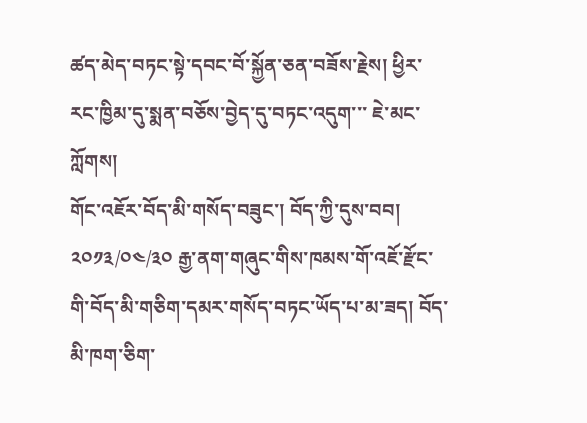ཚད་མེད་བཏང་སྟེ་དབང་བོ་སྐྱོན་ཅན་བཟོས་རྗེས། ཕྱིར་རང་ཁྱིམ་དུ་སྨན་བཅོས་བྱེད་དུ་བཏང་འདུག་་་ ཇེ་མང་ཀློགས།
གོང་འཇོར་བོད་མི་གསོད་བཟུང་། བོད་ཀྱི་དུས་བབ། ༢༠༡༣/༠༤/༣༠ རྒྱ་ནག་གཞུང་གིས་ཁམས་གོ་འཇོ་རྫོང་གི་བོད་མི་གཅིག་དམར་གསོད་བཏང་ཡོད་པ་མ་ཟད། བོད་མི་ཁག་ཅིག་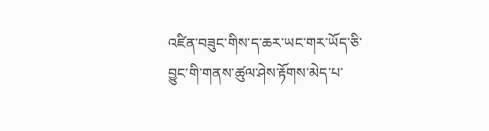འཛིན་བཟུང་གིས་ད་ཆར་ཡང་གར་ཡོད་ཅི་བྱུང་གི་གནས་ཚུལ་ཤེས་རྟོགས་མེད་པ་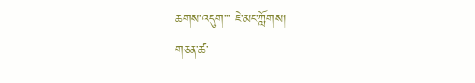ཆགས་འདུག་་་ ཇེ་མང་ཀློགས།
གཅན་ཚ་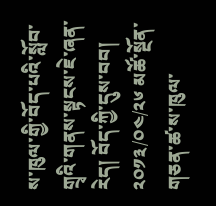ས་ཁུལ་གྱི་བོད་པའི་སློབ་གྲྭའི་གནས་སྟངས་ཇེ་ཞན་རེད། བོད་ཀྱི་དུས་བབ། ༢༠༡༣/༠༤/༢༦ མཚོ་སྔོན་གཅན་ཚ་ས་ཁུལ་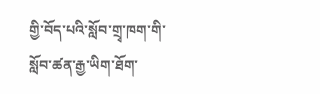གྱི་བོད་པའི་སློབ་གྲྭ་ཁག་གི་སློབ་ཚན་རྒྱ་ཡིག་ཐོག་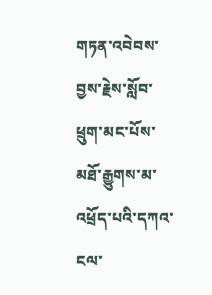གཏན་འབེབས་བྱས་རྗེས་སློབ་ཕྲུག་མང་པོས་མཐོ་རྒྱུགས་མ་འཕྲོད་པའི་དཀའ་ངལ་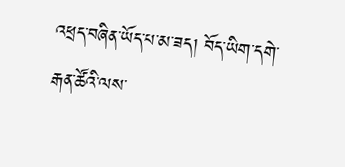འཕྲད་བཞིན་ཡོད་པ་མ་ཟད། བོད་ཡིག་དགེ་རྒན་ཚོའི་ལས་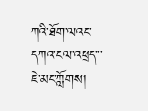ཀའི་ཐོག་ལའང་དཀའ་ངལ་འཕྲད་་་ ཇེ་མང་ཀློགས།